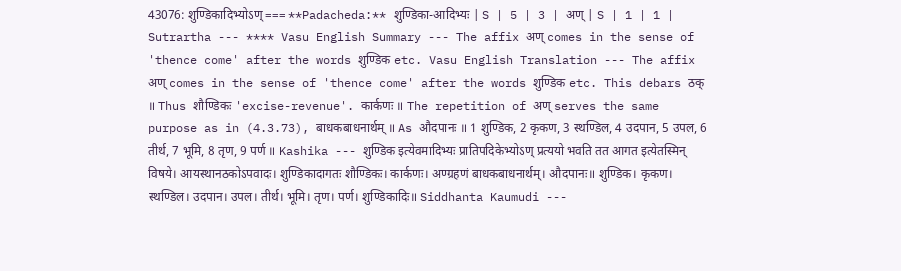43076: शुण्डिकादिभ्योऽण् === **Padacheda:** शुण्डिका-आदिभ्यः | S | 5 | 3 | अण् | S | 1 | 1 | Sutrartha --- **** Vasu English Summary --- The affix अण् comes in the sense of 'thence come' after the words शुण्डिक etc. Vasu English Translation --- The affix अण् comes in the sense of 'thence come' after the words शुण्डिक etc. This debars ठक् ॥ Thus शौण्डिकः 'excise-revenue'. कार्कणः ॥ The repetition of अण् serves the same purpose as in (4.3.73), बाधकबाधनार्थम् ॥ As औदपानः ॥ 1 शुण्डिक, 2 कृकण, 3 स्थण्डिल, 4 उदपान, 5 उपल, 6 तीर्थ, 7 भूमि, 8 तृण, 9 पर्ण ॥ Kashika --- शुण्डिक इत्येवमादिभ्यः प्रातिपदिकेभ्योऽण् प्रत्ययो भवति तत आगत इत्येतस्मिन् विषये। आयस्थानठकोऽपवादः। शुण्डिकादागतः शौण्डिकः। कार्कणः। अण्ग्रहणं बाधकबाधनार्थम्। औदपानः॥ शुण्डिक। कृकण। स्थण्डिल। उदपान। उपल। तीर्थ। भूमि। तृण। पर्ण। शुण्डिकादिः॥ Siddhanta Kaumudi ---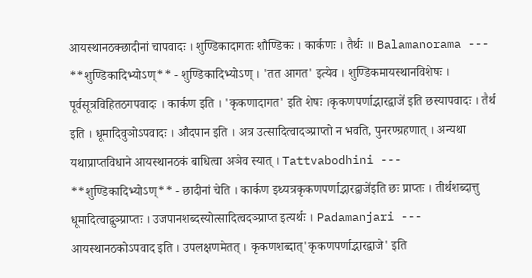आयस्थानठक्छादीनां चापवादः । शुण्डिकादागतः शौण्डिकः । कार्कणः । तैर्थः ॥ Balamanorama --- **शुण्डिकादिभ्योऽण्** - शुण्डिकादिभ्योऽण् । 'तत आगत' इत्येव । शुण्डिकमायस्थानविशेषः । पूर्वसूत्रविहितठगपवादः । कार्कण इति । 'कृकणादागत' इति शेषः ।कृकणपर्णाद्भारद्वाजे॑ इति छस्यापवादः । तैर्थ इति । धूमादिवुञोऽपवादः । औदपान इति । अत्र उत्सादित्वादञ्प्राप्तो न भवति, पुनरण्ग्रहणात् । अन्यथा यथाप्राप्तविधाने आयस्थानठकं बाधित्वा अञेव स्यात् । Tattvabodhini --- **शुण्डिकादिभ्योऽण्** - छादीनां चेति । कार्कण इथ्यत्रकृकणपर्णाद्भारद्वाजे॑इति छः प्राप्तः । तीर्थशब्दात्तु धूमादित्वाद्वुञ्प्राप्तः । उजपानशब्दस्योत्सादित्वदञ्प्राप्त इत्यर्थः । Padamanjari --- आयस्थानठकोऽपवाद इति । उपलक्षणमेतत् । कृकणशब्दात्'कृकणपर्णाद्भारद्वाजे' इति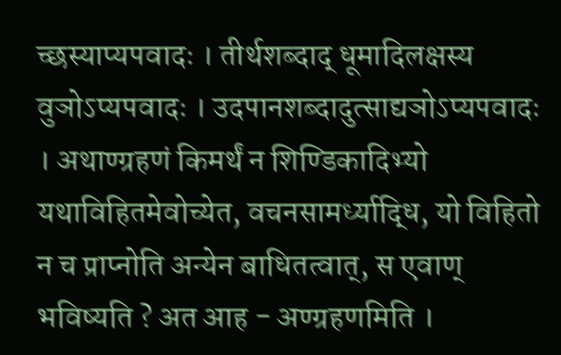च्छस्याप्यपवादः । तीर्थशब्दाद् धूमादिलक्षस्य वुञोऽप्यपवादः । उदपानशब्दादुत्साद्यञोऽप्यपवादः । अथाण्ग्रहणं किमर्थं न शिण्डिकादिभ्यो यथाविहितमेवोच्येत, वचनसामर्ध्याद्धि, यो विहितो न च प्राप्नोति अन्येन बाधितत्वात्, स एवाण् भविष्यति ? अत आह - अण्ग्रहणमिति ।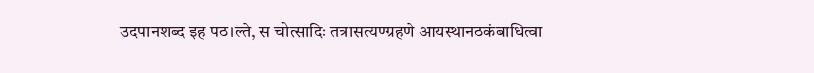उदपानशब्द इह पठ।ल्ते, स चोत्सादिः तत्रासत्यण्ग्रहणे आयस्थानठकंबाधित्वा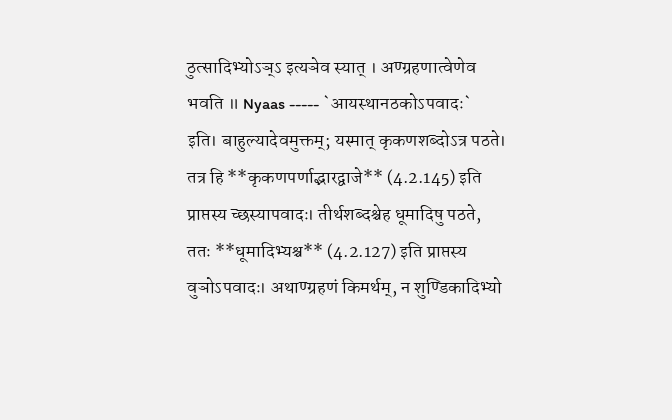ठुत्सादिभ्योऽञ्ऽ इत्यञेव स्यात् । अण्ग्रहणात्वेणेव भवति ॥ Nyaas ----- `आयस्थानठकोऽपवादः` इति। बाहुल्यादेवमुक्तम्; यस्मात् कृकणशब्दोऽत्र पठते। तत्र हि **कृकणपर्णाद्भारद्वाजे** (4.2.145) इति प्राप्तस्य च्छस्यापवादः। तीर्थशब्दश्चेह धूमादिषु पठते, ततः **धूमादिभ्यश्च** (4.2.127) इति प्राप्तस्य वुञोऽपवादः। अथाण्ग्रहणं किमर्थम्, न शुण्डिकादिभ्यो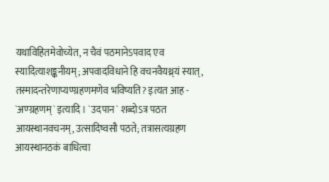यथाविहितमेवोच्येत, न चैवं पठमानेऽपवाद एव स्यादित्याशङ्कनीयम्; अपवादविधाने हि वचनवैयथ्र्यं स्यात्, तस्मादन्तरेणाप्यण्ग्रहणमणेव भविष्यति? इत्यत आह - `अण्ग्रहणम्` इत्यादि। `उदपान` शब्दोऽत्र पठत आयस्थानवचनम्, उत्सादिष्वसौ पठते; तत्रासत्यग्रहण आयस्थानठकं बाधित्वा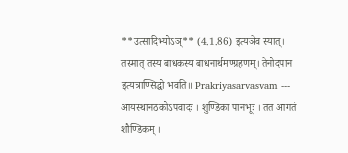**उत्सादिभ्योऽञ्** (4.1.86) इत्यञेव स्यात्। तस्मात् तस्य बाधकस्य बाधनार्थमण्ग्रहणम्। तेनोदपान इत्यत्राण्सिद्धो भवति॥ Prakriyasarvasvam --- आयस्थानठकोऽपवादः । शुण्डिका पानभूः । तत आगतं शौण्डिकम् ।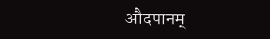औदपानम्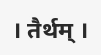। तैर्थम् ।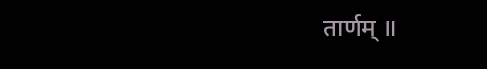तार्णम् ॥